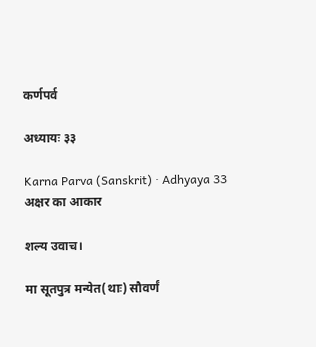कर्णपर्व

अध्यायः ३३

Karna Parva (Sanskrit) · Adhyaya 33
अक्षर का आकार

शल्य उवाच।

मा सूतपुत्र मन्येत(थाः) सौवर्णं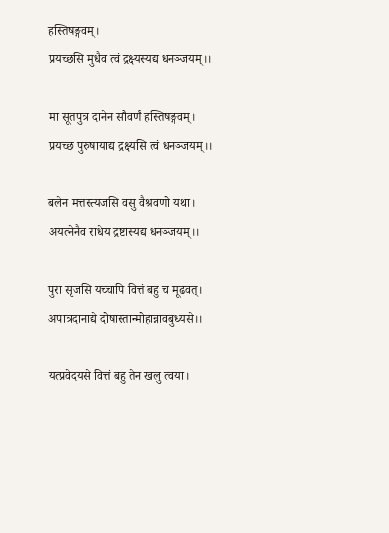हस्तिषङ्गवम्।
प्रयच्छसि मुधैव त्वं द्रक्ष्यस्यद्य धनञ्जयम्।।

मा सूतपुत्र दानेन सौवर्णं हस्तिषङ्गवम्।
प्रयच्छ पुरुषायाद्य द्रक्ष्यसि त्वं धनञ्जयम्।।

बलेन मत्तस्त्यजसि वसु वैश्रवणो यथा।
अयत्नेनैव राधेय द्रष्टास्यद्य धनञ्जयम्।।

पुरा सृजसि यच्चापि वित्तं बहु च मूढवत्।
अपात्रदानाद्ये दोषास्तान्मोहान्नावबुध्यसे।।

यत्प्रवेदयसे वित्तं बहु तेन खलु त्वया।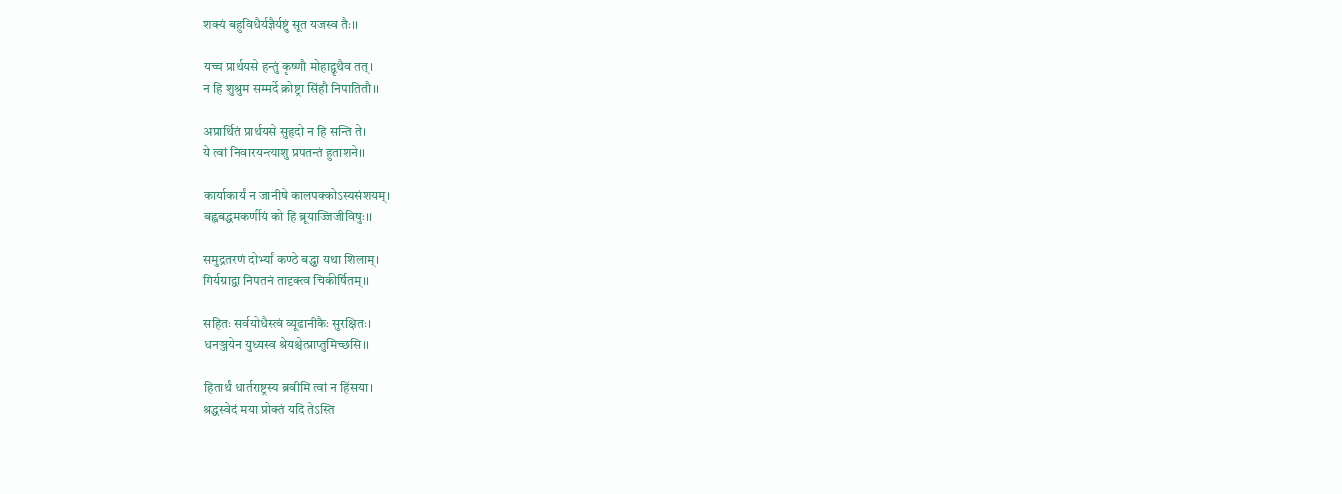शक्यं बहुविधैर्यज्ञैर्यष्टुं सूत यजस्व तैः।।

यच्च प्रार्थयसे हन्तुं कृष्णौ मोहाद्वृथैव तत्।
न हि शुश्रुम सम्मर्दे क्रोष्ट्रा सिंहौ निपातितौ।।

अप्रार्थितं प्रार्थयसे सुहृदो न हि सन्ति ते।
ये त्वां निवारयन्त्याशु प्रपतन्तं हुताशने।।

कार्याकार्यं न जानीषे कालपक्कोऽस्यसंशयम्।
बह्वबद्धमकर्णीयं को हि ब्रूयाज्जिजीविषुः।।

समुद्रतरणं दोर्भ्यां कण्ठे बद्ध्वा यथा शिलाम्।
गिर्यग्राद्वा निपतनं तादृक्त्व चिकीर्षितम्।।

सहितः सर्वयोधैस्त्वं व्यूढानीकैः सुरक्षितः।
धनञ्जयेन युध्यस्व श्रेयश्चेत्प्राप्तुमिच्छसि।।

हितार्थं धार्तराष्ट्रस्य ब्रवीमि त्वां न हिंसया।
श्रद्धस्वेदं मया प्रोक्तं यदि तेऽस्ति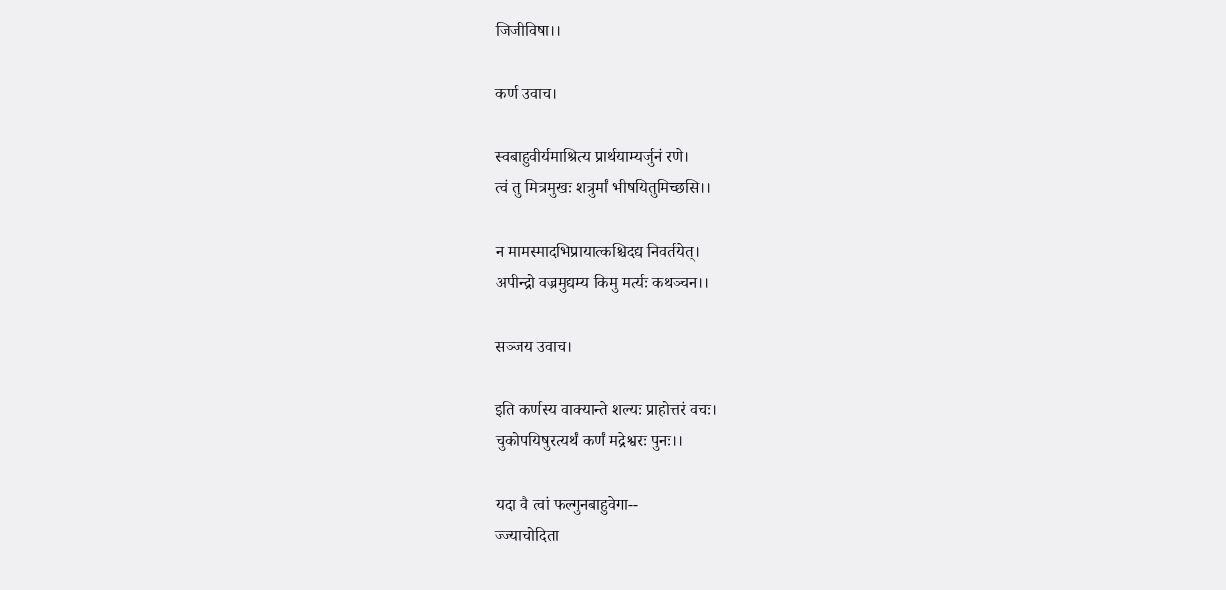जिजीविषा।।

कर्ण उवाच।

स्वबाहुवीर्यमाश्रित्य प्रार्थयाम्यर्जुनं रणे।
त्वं तु मित्रमुखः शत्रुर्मां भीषयितुमिच्छसि।।

न मामस्मादभिप्रायात्कश्चिदद्य निवर्तयेत्।
अपीन्द्रो वज्रमुद्यम्य किमु मर्त्यः कथञ्चन।।

सञ्जय उवाच।

इति कर्णस्य वाक्यान्ते शल्यः प्राहोत्तरं वचः।
चुकोपयिषुरत्यर्थं कर्णं मद्रेश्वरः पुनः।।

यदा वै त्वां फल्गुनबाहुवेगा--
ज्ज्याचोदिता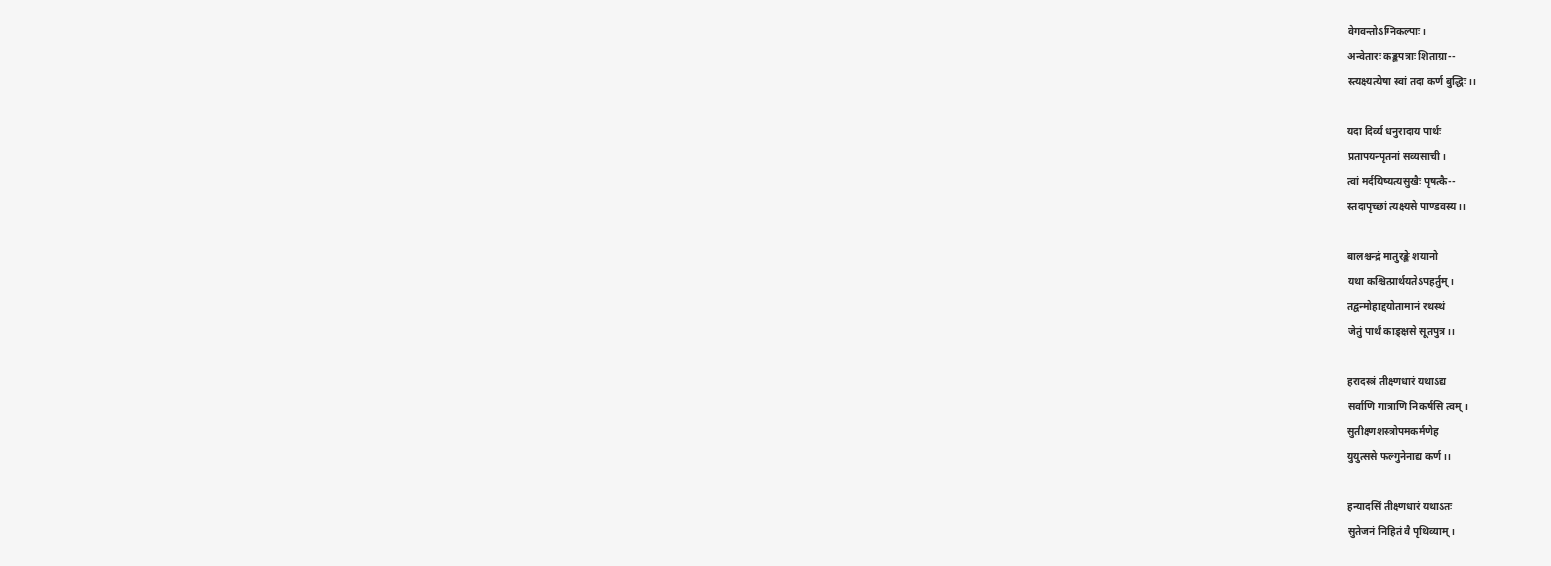वेगवन्तोऽग्निकल्पाः।
अन्वेतारः कङ्कपत्राः शिताग्रा--
स्त्यक्ष्यत्येषा स्वां तदा कर्ण बुद्धिः।।

यदा दिर्व्य धनुरादाय पार्थः
प्रतापयन्पृतनां सव्यसाची।
त्वां मर्दयिष्यत्यसुखैः पृषत्कै--
स्तदापृच्छां त्यक्ष्यसे पाण्डवस्य।।

बालश्चन्द्रं मातुरङ्के शयानो
यथा कश्चित्प्रार्थयतेऽपहर्तुम्।
तद्वन्मोहाद्दयोतामानं रथस्थं
जेतुं पार्थं काङ्क्षसे सूतपुत्र।।

हरादस्त्रं तीक्ष्णधारं यथाऽद्य
सर्वाणि गात्राणि निकर्षसि त्वम्।
सुतीक्ष्णशस्त्रोपमकर्मणेह
युयुत्ससे फल्गुनेनाद्य कर्ण।।

हन्यादसिं तीक्ष्णधारं यथाऽतः
सुतेजनं निहितं वै पृथिव्याम्।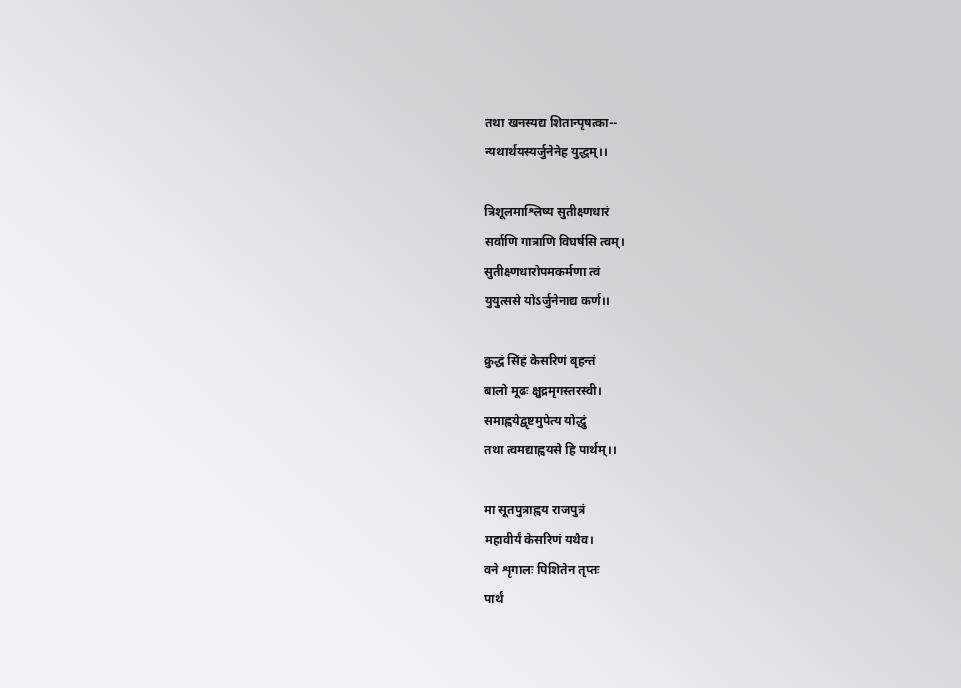तथा खनस्यद्य शितान्पृषत्का--
न्यथार्थयस्यर्जुनेनेह युद्धम्।।

त्रिशूलमाश्लिष्य सुतीक्ष्णधारं
सर्वाणि गात्राणि विघर्षसि त्वम्।
सुतीक्ष्णधारोपमकर्मणा त्वं
युयुत्ससे योऽर्जुनेनाद्य कर्ण।।

क्रुद्धं सिंहं केसरिणं बृहन्तं
बालो मूढः क्षुद्रमृगस्तरस्वी।
समाह्वयेद्वृष्टमुपेत्य योद्धुं
तथा त्वमद्याह्वयसे हि पार्थम्।।

मा सूतपुत्राह्वय राजपुत्रं
महावीर्यं केसरिणं यथैव।
वने शृगालः पिशितेन तृप्तः
पार्थं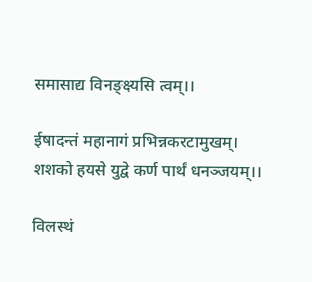समासाद्य विनङ्क्ष्यसि त्वम्।।

ईषादन्तं महानागं प्रभिन्नकरटामुखम्।
शशको हयसे युद्वे कर्ण पार्थं धनञ्जयम्।।

विलस्थं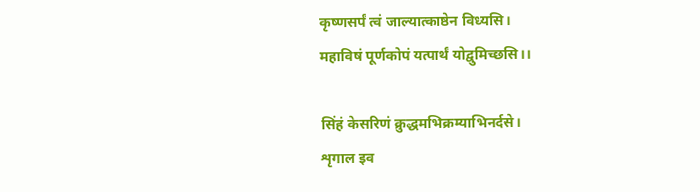कृष्णसर्पं त्वं जाल्यात्काष्ठेन विध्यसि।
महाविषं पूर्णकोपं यत्पार्थं योद्वुमिच्छसि।।

सिंहं केसरिणं क्रुद्धमभिक्रम्याभिनर्दसे।
शृगाल इव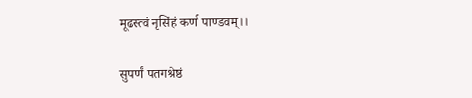मूढस्त्वं नृसिंहं कर्ण पाण्डवम्।।

सुपर्णं पतगश्रेष्ठं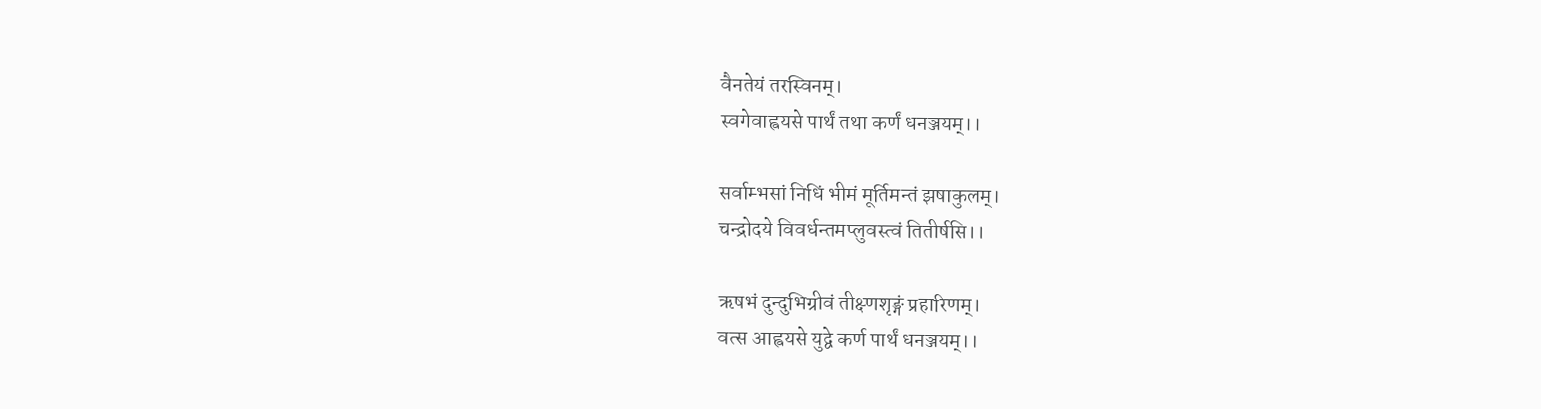वैनतेयं तरस्विनम्।
स्वगेवाह्वयसे पार्थं तथा कर्णं धनञ्जयम्।।

सर्वाम्भसां निधिं भीमं मूर्तिमन्तं झषाकुलम्।
चन्द्रोदये विवर्धन्तमप्लुवस्त्वं तितीर्षसि।।

ऋषभं दुन्दुभिग्रीवं तीक्ष्णशृङ्गं प्रहारिणम्।
वत्स आह्वयसे युद्वे कर्ण पार्थं धनञ्जयम्।।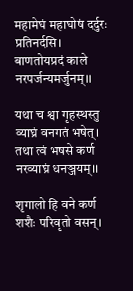महामेघं महाघोषं दर्दुरः प्रतिनर्दसि।
बाणतोयप्रदं काले नरपर्जन्यमर्जुनम्।।

यथा च श्वा गृहस्थस्तु व्याघ्रं वनगतं भषेत्।
तथा त्वं भषसे कर्ण नरव्याघ्रं धनञ्जयम्।।

शृगालो हि वने कर्ण शशैः परिवृतो वसन्।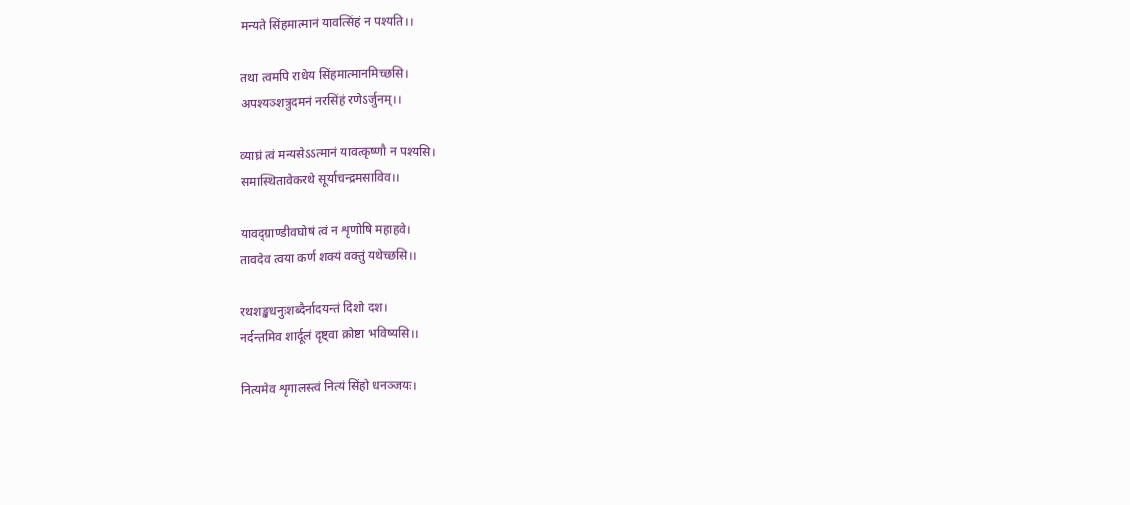मन्यते सिंहमात्मानं यावत्सिंहं न पश्यति।।

तथा त्वमपि राधेय सिंहमात्मानमिच्छसि।
अपश्यञ्शत्रुदमनं नरसिंहं रणेऽर्जुनम्।।

व्याघ्रं त्वं मन्यसेऽऽत्मानं यावत्कृष्णौ न पश्यसि।
समास्थितावेकरथे सूर्याचन्द्रमसाविव।।

यावद्ग्राण्डीवघोषं त्वं न शृणोषि महाहवे।
तावदेव त्वया कर्ण शक्यं वक्तुं यथेच्छसि।।

रथशङ्खधनुःशब्दैर्नादयन्तं दिशो दश।
नर्दन्तमिव शार्दूलं दृष्ट्वा क्रोष्टा भविष्यसि।।

नित्यमेव शृगालस्त्वं नित्यं सिंहो धनञ्जयः।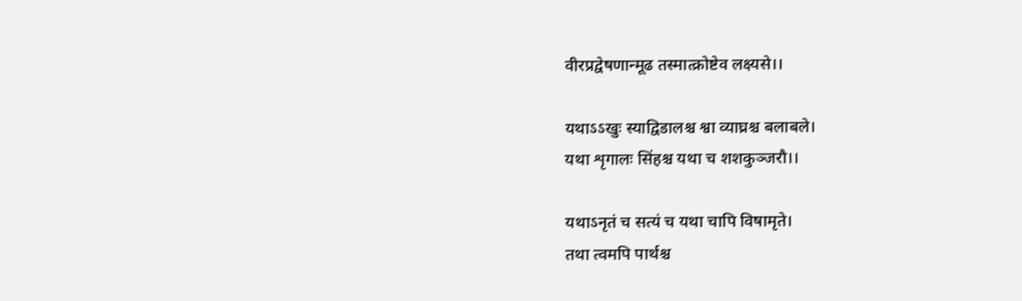वीरप्रद्वेषणान्मूढ तस्मात्क्रोष्टेव लक्ष्यसे।।

यथाऽऽखुः स्याद्विडालश्च श्वा व्याघ्रश्च बलाबले।
यथा शृगालः सिंहश्च यथा च शशकुञ्जरौ।।

यथाऽनृतं च सत्यं च यथा चापि विषामृते।
तथा त्वमपि पार्थश्च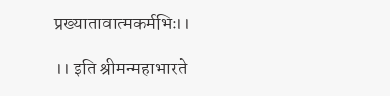प्रख्यातावात्मकर्मभिः।।

।। इति श्रीमन्महाभारते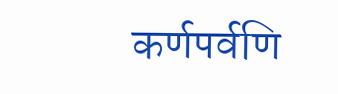कर्णपर्वणि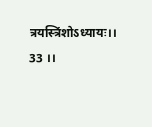त्रयस्त्रिंशोऽध्यायः।। 33 ।।